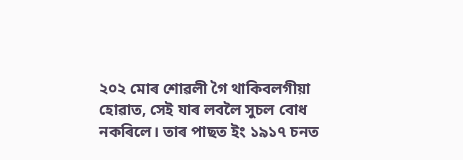২০২ মোৰ শোৱলী গৈ থাকিবলগীয়া হোৱাত, সেই যাৰ লবলৈ সুচল বোধ নকৰিলে। তাৰ পাছত ইং ১৯১৭ চনত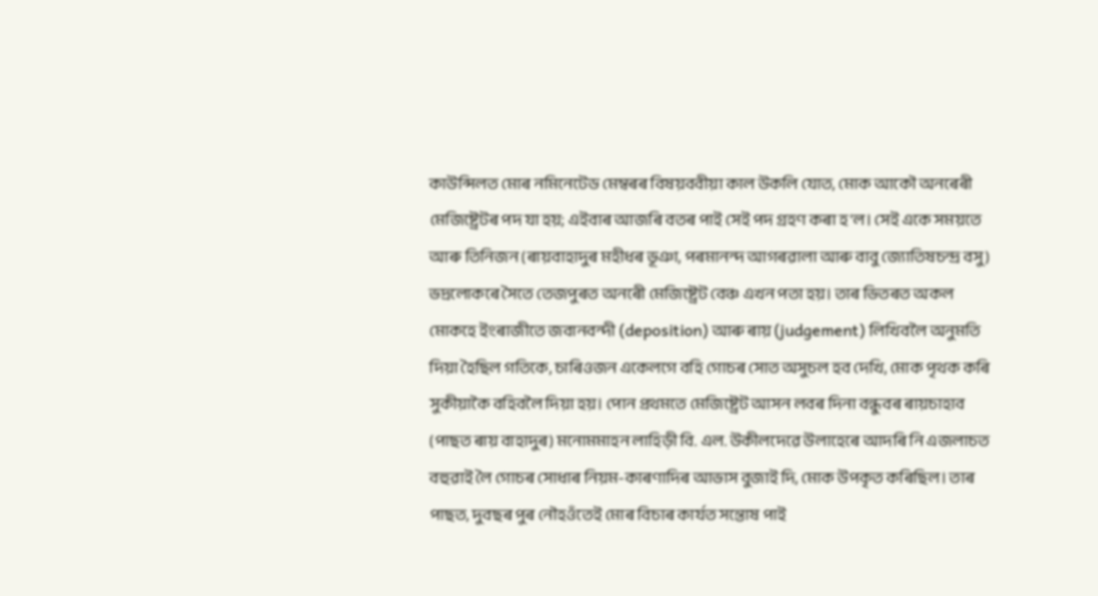কাউন্সিলত মোৰ নমিনেটেড মেম্বৰৰ বিষয়ববীয়া কাল উকলি যোত, মোক আকৌ অনৰেৰী মেজিষ্ট্ৰেটৰ পদ যা হয়; এইবাৰ আজৰি বতৰ পাই সেই পদ গ্ৰহণ কৰা হ'ল। সেই একে সময়তে আৰু তিনিজন (ৰায়বাহাদুৰ মহীধৰ ভূঞা, পৰমানন্দ আগৰৱালা আৰু বাবু জ্যোতিষচন্দ্ৰ বসু) ভদ্ৰলোকৰে সৈতে তেজপুৰত অনৰেী মেজিষ্ট্ৰেট বেঞ্চ এখন পতা হয়। তাৰ ভিতৰত অকল মোকহে ইংৰাজীতে জবানবন্দী (deposition) আৰু ৰায় (judgement) লিখিবলৈ অনুমতি দিয়া হৈছিল গতিকে, চাৰিওজন একেলগে বহি গোচৰ সোত অসুচল হব দেখি, মোক পৃথক কৰি সুকীয়াকৈ বহিবলৈ দিয়া হয়। পোন প্ৰথমতে মেজিষ্ট্ৰেট আসন লবৰ দিনা বন্ধুবৰ ৰায়চাহাব (পাছত ৰায় বাহাদুৰ) মনোমমাহন লাহিড়ী বি. এল. উকীলদেৱে উলাহেৰে আদৰি নি এজলাচত বহুৱাই লৈ গোচৰ সোধাৰ নিয়ম-কাৰণাদিৰ আভাস বুজাই দি, মোক উপকৃত কৰিছিল। তাৰ পাছত, দুবছৰ পুৰ নৌহওঁতেই মোৰ বিচাৰ কাৰ্যত সন্তোষ পাই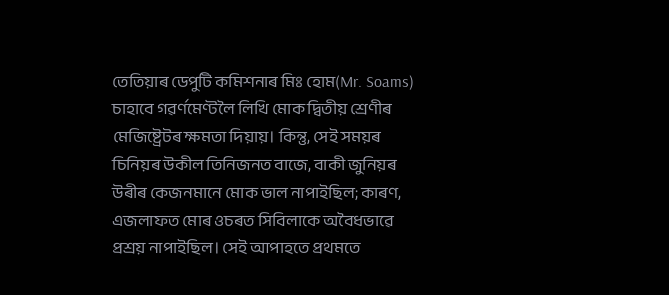তেতিয়াৰ ডেপুটি কমিশনাৰ মিঃ হোম(Mr. Soams) চাহাবে গৱৰ্ণমেণ্টলৈ লিখি মোক দ্বিতীয় শ্ৰেণীৰ মেজিষ্ট্ৰেটৰ ক্ষমতা দিয়ায়। কিন্তু, সেই সময়ৰ চিনিয়ৰ উকীল তিনিজনত বাজে, বাকী জুনিয়ৰ উৰীৰ কেজনমানে মোক ভাল নাপাইছিল; কাৰণ, এজলাফত মোৰ ওচৰত সিবিলাকে অবৈধভাৱে প্ৰশ্ৰয় নাপাইছিল। সেই আপাহতে প্ৰথমতে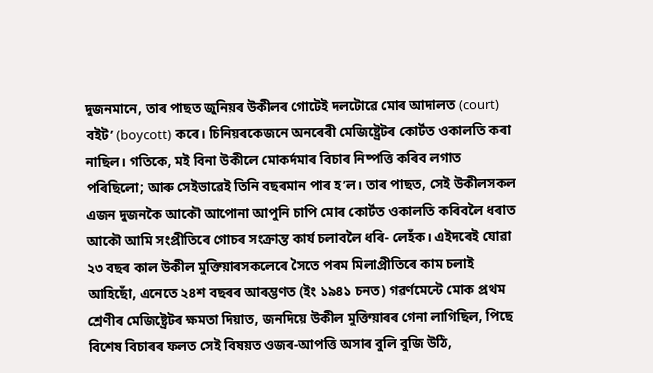দুজনমানে, তাৰ পাছত জুনিয়ৰ উকীলৰ গোটেই দলটোৱে মোৰ আদালত (court) বইট’ (boycott) কৰে। চিনিয়ৰকেজনে অনৰেৰী মেজিষ্ট্ৰেটৰ কোৰ্টত ওকালতি কৰা নাছিল। গতিকে, মই বিনা উকীলে মোকৰ্দমাৰ বিচাৰ নিষ্পত্তি কৰিব লগাত পৰিছিলো; আৰু সেইভাৱেই তিনি বছৰমান পাৰ হ’ল। তাৰ পাছত, সেই উকীলসকল এজন দুজনকৈ আকৌ আপোনা আপুনি চাপি মোৰ কোৰ্টত ওকালতি কৰিবলৈ ধৰাত আকৌ আমি সংপ্ৰীতিৰে গোচৰ সংক্ৰান্ত কাৰ্য চলাবলৈ ধৰি- লেহঁক। এইদৰেই যোৱা ২৩ বছৰ কাল উকীল মুক্তিয়াৰসকলেৰে সৈতে পৰম মিলাপ্ৰীতিৰে কাম চলাই আহিছোঁ, এনেতে ২৪শ বছৰৰ আৰম্ভণত (ইং ১৯৪১ চনত) গৱৰ্ণমেন্টে মোক প্ৰথম শ্ৰেণীৰ মেজিষ্ট্ৰেটৰ ক্ষমতা দিয়াত, জনদিয়ে উকীল মুক্তিয়াৰৰ গেনা লাগিছিল, পিছে বিশেষ বিচাৰৰ ফলত সেই বিষয়ত ওজৰ-আপত্তি অসাৰ বুলি বুজি উঠি,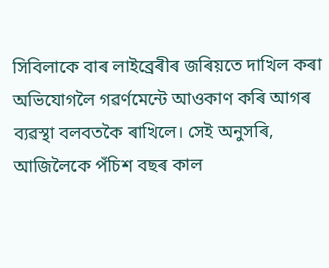সিবিলাকে বাৰ লাইব্ৰেৰীৰ জৰিয়তে দাখিল কৰা অভিযোগলৈ গৱৰ্ণমেন্টে আওকাণ কৰি আগৰ ব্যৱস্থা বলবতকৈ ৰাখিলে। সেই অনুসৰি, আজিলৈকে পঁচিশ বছৰ কাল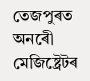তেজপুৰত অনৰেী মেজিষ্ট্ৰেটৰ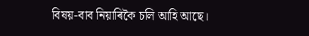বিষয়-বাব নিয়াৰিকৈ চলি আহি আছে।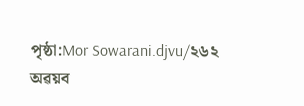পৃষ্ঠা:Mor Sowarani.djvu/২৬২
অৱয়ব